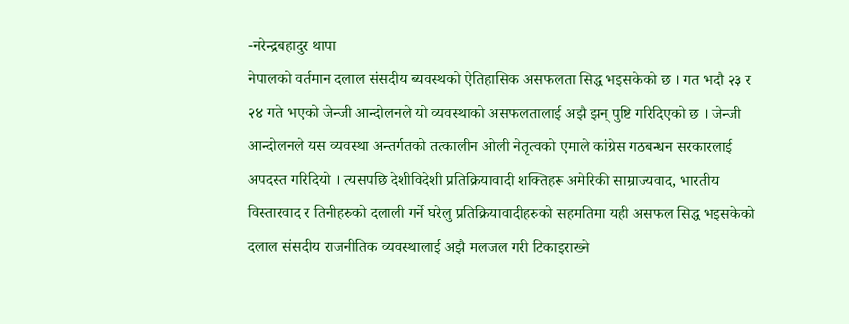-नरेन्द्रबहादुर थापा
नेपालको वर्तमान दलाल संसदीय ब्यवस्थको ऐतिहासिक असफलता सिद्ध भइसकेको छ । गत भदौ २३ र २४ गते भएको जेन्जी आन्दोलनले यो व्यवस्थाको असफलतालाई अझै झन् पुष्टि गरिदिएको छ । जेन्जी आन्दोलनले यस व्यवस्था अन्तर्गतको तत्कालीन ओली नेतृत्वको एमाले कांग्रेस गठबन्धन सरकारलाई अपदस्त गरिदियो । त्यसपछि देशीविदेशी प्रतिक्रियावादी शक्तिहरू अमेरिकी साम्राज्यवाद, भारतीय विस्तारवाद र तिनीहरुको दलाली गर्ने घरेलु प्रतिक्रियावादीहरुको सहमतिमा यही असफल सिद्ध भइसकेको दलाल संसदीय राजनीतिक व्यवस्थालाई अझै मलजल गरी टिकाइराख्ने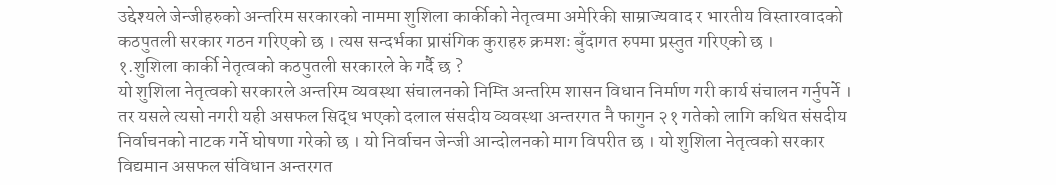उद्देश्यले जेन्जीहरुको अन्तरिम सरकारको नाममा शुशिला कार्कीको नेतृत्वमा अमेरिकी साम्राज्यवाद र भारतीय विस्तारवादको कठपुतली सरकार गठन गरिएको छ । त्यस सन्दर्भका प्रासंगिक कुराहरु क्रमशः बुँदागत रुपमा प्रस्तुत गरिएको छ ।
१.शुशिला कार्की नेतृत्वको कठपुतली सरकारले के गर्दै छ ?
यो शुशिला नेतृत्वको सरकारले अन्तरिम व्यवस्था संचालनको निम्ति अन्तरिम शासन विधान निर्माण गरी कार्य संचालन गर्नुपर्ने । तर यसले त्यसो नगरी यही असफल सिद्ध भएको दलाल संसदीय व्यवस्था अन्तरगत नै फागुन २१ गतेको लागि कथित संसदीय निर्वाचनको नाटक गर्ने घोषणा गरेको छ । यो निर्वाचन जेन्जी आन्दोलनको माग विपरीत छ । यो शुशिला नेतृत्वको सरकार विद्यमान असफल संविधान अन्तरगत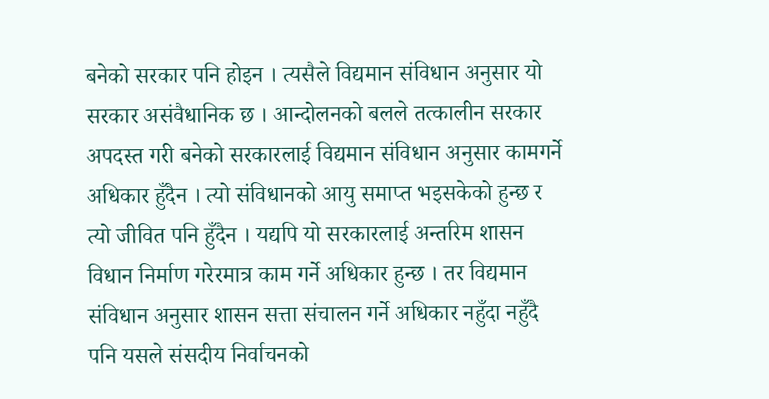बनेको सरकार पनि होइन । त्यसैले विद्यमान संविधान अनुसार यो सरकार असंवैधानिक छ । आन्दोलनको बलले तत्कालीन सरकार अपदस्त गरी बनेको सरकारलाई विद्यमान संविधान अनुसार कामगर्ने अधिकार हुँदैन । त्यो संविधानको आयु समाप्त भइसकेको हुन्छ र त्यो जीवित पनि हुँदैन । यद्यपि यो सरकारलाई अन्तरिम शासन विधान निर्माण गरेरमात्र काम गर्ने अधिकार हुन्छ । तर विद्यमान संविधान अनुसार शासन सत्ता संचालन गर्ने अधिकार नहुँदा नहुँदै पनि यसले संसदीय निर्वाचनको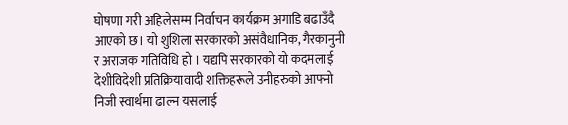घोषणा गरी अहिलेसम्म निर्वाचन कार्यक्रम अगाडि बढाउँदै आएको छ। यो शुशिला सरकारको असंवैधानिक, गैरकानुनी र अराजक गतिविधि हो । यद्यपि सरकारको यो कदमलाई देशीविदेशी प्रतिक्रियावादी शक्तिहरूले उनीहरुको आफ्नो निजी स्वार्थमा ढाल्न यसलाई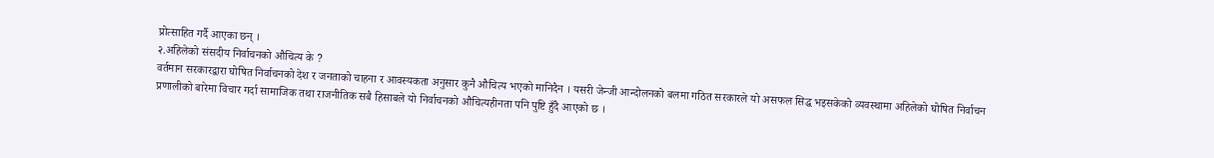प्रोत्साहित गर्दै आएका छन् ।
२.अहिलेको संसदीय निर्वाचनको औचित्य के ?
वर्तमान सरकारद्वारा घोषित निर्वाचनको देश र जनताको चाहना र आवस्यकता अनुसार कुनै औचित्य भएको मानिदैन । यसरी जेन्जी आन्दोलनको बलमा गठित सरकारले यो असफल सिद्ध भइसकेको व्यवस्थामा अहिलेको घोषित निर्वाचन प्रणालीको बारेमा विचार गर्दा सामाजिक तथा राजनीतिक सबै हिसाबले यो निर्वाचनको औचित्यहीनता पनि पुष्टि हुँदै आएको छ ।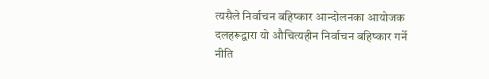त्यसैले निर्वाचन बहिष्कार आन्दोलनका आयोजक दलहरूद्वारा यो औचित्यहीन निर्वाचन बहिष्कार गर्ने नीति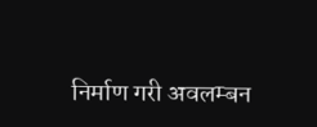निर्माण गरी अवलम्बन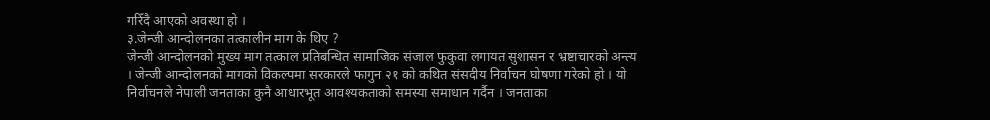गरिँदै आएको अवस्था हो ।
३.जेन्जी आन्दोलनका तत्कालीन माग के थिए ?
जेन्जी आन्दोलनको मुख्य माग तत्काल प्रतिबन्धित सामाजिक संजाल फुकुवा लगायत सुशासन र भ्रष्टाचारको अन्त्य । जेन्जी आन्दोलनको मागको विकल्पमा सरकारले फागुन २१ को कथित संसदीय निर्वाचन घोषणा गरेको हो । यो निर्वाचनले नेपाली जनताका कुनै आधारभूत आवश्यकताको समस्या समाधान गर्दैन । जनताका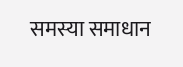समस्या समाधान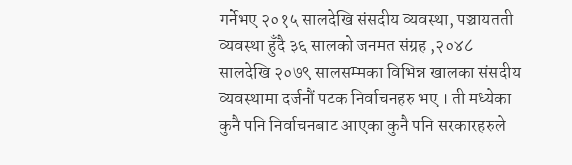गर्नेभए २०१५ सालदेखि संसदीय व्यवस्था, पञ्चायतती व्यवस्था हुँदै ३६ सालको जनमत संग्रह ,२०४८ सालदेखि २०७९ सालसम्मका विभिन्न खालका संसदीय व्यवस्थामा दर्जनौं पटक निर्वाचनहरु भए । ती मध्येका कुनै पनि निर्वाचनबाट आएका कुनै पनि सरकारहरुले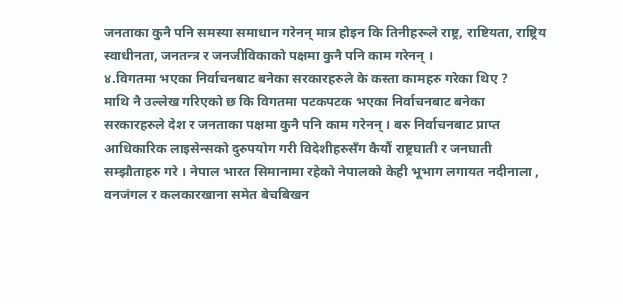जनताका कुनै पनि समस्या समाधान गरेनन् मात्र होइन कि तिनीहरूले राष्ट्र, राष्टियता, राष्ट्रिय स्वाधीनता, जनतन्त्र र जनजीविकाको पक्षमा कुनै पनि काम गरेनन् ।
४.विगतमा भएका निर्वाचनबाट बनेका सरकारहरुले के कस्ता कामहरु गरेका थिए ?
माथि नै उल्लेख गरिएको छ कि विगतमा पटकपटक भएका निर्वाचनबाट बनेका सरकारहरुले देश र जनताका पक्षमा कुनै पनि काम गरेनन् । बरु निर्वाचनबाट प्राप्त आधिकारिक लाइसेन्सको दुरुपयोग गरी विदेशीहरुसँग कैयौं राष्ट्रघाती र जनघाती सम्झौताहरु गरे । नेपाल भारत सिमानामा रहेको नेपालको केही भूभाग लगायत नदीनाला , वनजंगल र कलकारखाना समेत बेचबिखन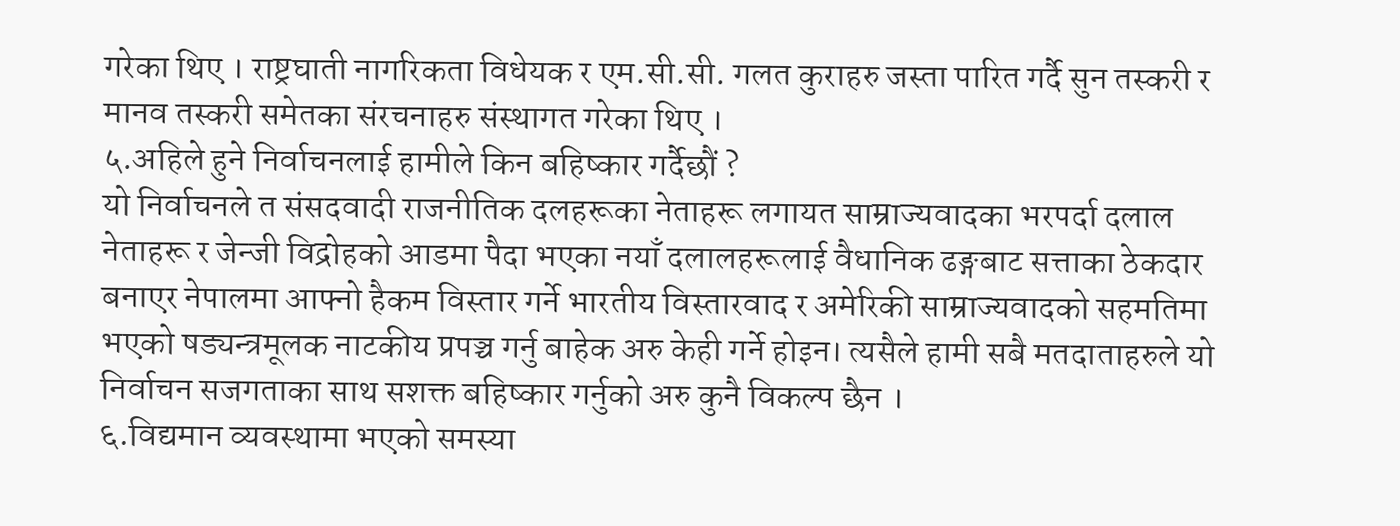गरेका थिए । राष्ट्रघाती नागरिकता विधेयक र एम.सी.सी. गलत कुराहरु जस्ता पारित गर्दै सुन तस्करी र मानव तस्करी समेतका संरचनाहरु संस्थागत गरेका थिए ।
५.अहिले हुने निर्वाचनलाई हामीले किन बहिष्कार गर्दैछौं ?
यो निर्वाचनले त संसदवादी राजनीतिक दलहरूका नेताहरू लगायत साम्राज्यवादका भरपर्दा दलाल नेताहरू र जेन्जी विद्रोहको आडमा पैदा भएका नयाँ दलालहरूलाई वैधानिक ढङ्गबाट सत्ताका ठेकदार बनाएर नेपालमा आफ्नो हैकम विस्तार गर्ने भारतीय विस्तारवाद र अमेरिकी साम्राज्यवादको सहमतिमा भएको षड्यन्त्रमूलक नाटकीय प्रपञ्च गर्नु बाहेक अरु केही गर्ने होइन। त्यसैले हामी सबै मतदाताहरुले यो निर्वाचन सजगताका साथ सशक्त बहिष्कार गर्नुको अरु कुनै विकल्प छैन ।
६.विद्यमान व्यवस्थामा भएको समस्या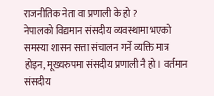राजनीतिक नेता वा प्रणाली के हो ?
नेपालको विद्यमान संसदीय व्यवस्थामा भएको समस्या शासन सत्ता संचालन गर्ने व्यक्ति मात्र होइन, मूख्यरुपमा संसदीय प्रणाली नै हो। वर्तमान संसदीय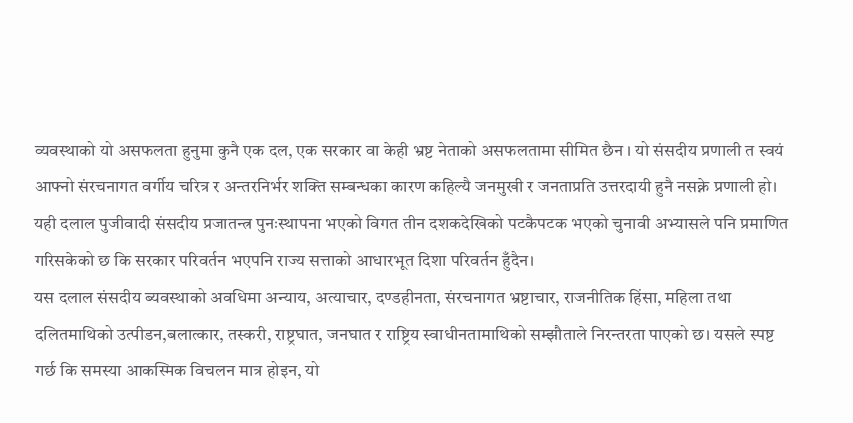व्यवस्थाको यो असफलता हुनुमा कुनै एक दल, एक सरकार वा केही भ्रष्ट नेताको असफलतामा सीमित छैन । यो संसदीय प्रणाली त स्वयं आफ्नो संरचनागत वर्गीय चरित्र र अन्तरनिर्भर शक्ति सम्बन्धका कारण कहिल्यै जनमुखी र जनताप्रति उत्तरदायी हुनै नसक्ने प्रणाली हो। यही दलाल पुजीवादी संसदीय प्रजातन्त्र पुनःस्थापना भएको विगत तीन दशकदेखिको पटकैपटक भएको चुनावी अभ्यासले पनि प्रमाणित गरिसकेको छ कि सरकार परिवर्तन भएपनि राज्य सत्ताको आधारभूत दिशा परिवर्तन हुँदैन।
यस दलाल संसदीय ब्यवस्थाको अवधिमा अन्याय, अत्याचार, दण्डहीनता, संरचनागत भ्रष्टाचार, राजनीतिक हिंसा, महिला तथा दलितमाथिको उत्पीडन,बलात्कार, तस्करी, राष्ट्रघात, जनघात र राष्ट्रिय स्वाधीनतामाथिको सम्झौताले निरन्तरता पाएको छ। यसले स्पष्ट गर्छ कि समस्या आकस्मिक विचलन मात्र होइन, यो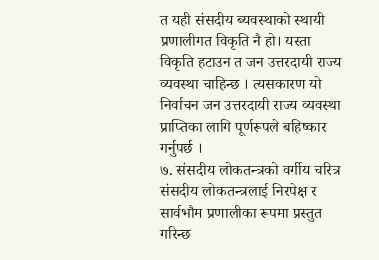त यही संसदीय ब्यवस्थाको स्थायी प्रणालीगत विकृति नै हो। यस्ता विकृति हटाउन त जन उत्तरदायी राज्य व्यवस्था चाहिन्छ । त्यसकारण यो निर्वाचन जन उत्तरदायी राज्य व्यवस्था प्राप्तिका लागि पूर्णरूपले बहिष्कार गर्नुपर्छ ।
७. संसदीय लोकतन्त्रको वर्गीय चरित्र
संसदीय लोकतन्त्रलाई निरपेक्ष र सार्वभौम प्रणालीका रूपमा प्रस्तुत गरिन्छ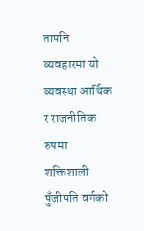तापनि व्यवहारमा यो व्यवस्था आर्थिक र राजनीतिक रुपमा शक्तिशाली पुँजीपति वर्गको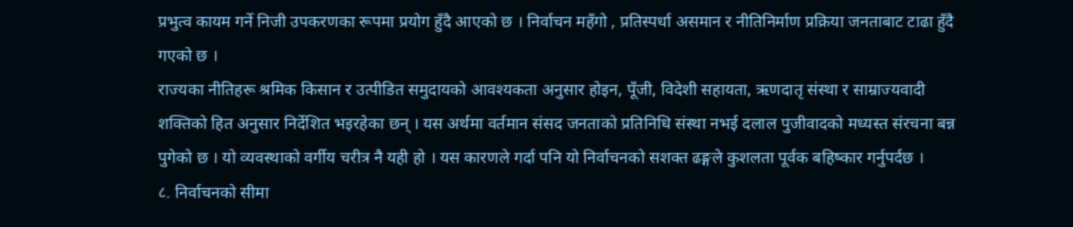प्रभुत्व कायम गर्ने निजी उपकरणका रूपमा प्रयोग हुँदै आएको छ । निर्वाचन महँगो , प्रतिस्पर्धा असमान र नीतिनिर्माण प्रक्रिया जनताबाट टाढा हुँदै गएको छ ।
राज्यका नीतिहरू श्रमिक किसान र उत्पीडित समुदायको आवश्यकता अनुसार होइन, पूँजी, विदेशी सहायता, ऋणदातृ संस्था र साम्राज्यवादी शक्तिको हित अनुसार निर्देशित भइरहेका छन् । यस अर्थमा वर्तमान संसद जनताको प्रतिनिधि संस्था नभई दलाल पुजीवादको मध्यस्त संरचना बन्न पुगेको छ । यो व्यवस्थाको वर्गीय चरीत्र नै यही हो । यस कारणले गर्दा पनि यो निर्वाचनको सशक्त ढङ्गले कुशलता पूर्वक बहिष्कार गर्नुपर्दछ ।
८. निर्वाचनको सीमा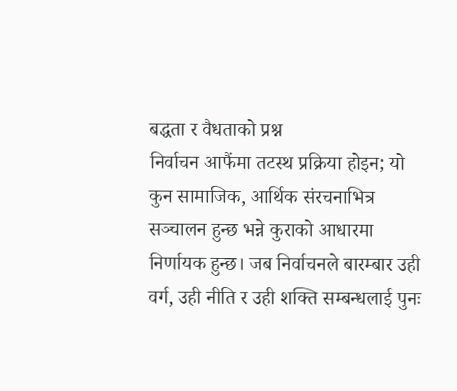बद्धता र वैधताको प्रश्न
निर्वाचन आफैंमा तटस्थ प्रक्रिया होइन; यो कुन सामाजिक, आर्थिक संरचनाभित्र सञ्चालन हुन्छ भन्ने कुराको आधारमा निर्णायक हुन्छ। जब निर्वाचनले बारम्बार उही वर्ग, उही नीति र उही शक्ति सम्बन्धलाई पुनः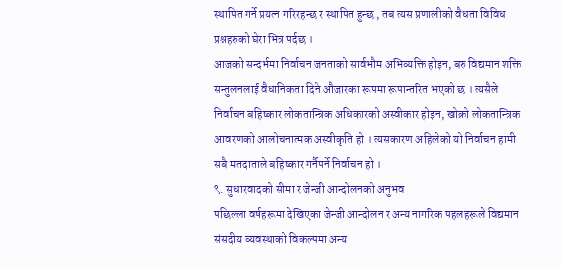स्थापित गर्ने प्रयत्न गरिरहन्छ र स्थापित हुन्छ , तब त्यस प्रणालीको वैधता विविध प्रश्नहरुको घेरा भित्र पर्दछ ।
आजको सन्दर्भमा निर्वाचन जनताको सार्वभौम अभिव्यक्ति होइन, बरु विद्यमान शक्ति सन्तुलनलाई वैधानिकता दिने औजारका रूपमा रूपान्तरित भएको छ । त्यसैले निर्वाचन बहिष्कार लोकतान्त्रिक अधिकारको अस्वीकार होइन, खोक्रो लोकतान्त्रिक आवरणको आलोचनात्मक अस्वीकृति हो । त्यसकारण अहिलेको यो निर्वाचन हामी सबै मतदाताले बहिष्कार गर्नैपर्ने निर्वाचन हो ।
९. सुधारवादको सीमा र जेन्जी आन्दोलनको अनुभव
पछिल्ला वर्षहरूमा देखिएका जेन्जी आन्दोलन र अन्य नागरिक पहलहरूले विद्यमान संसदीय व्यवस्थाको विकल्पमा अन्य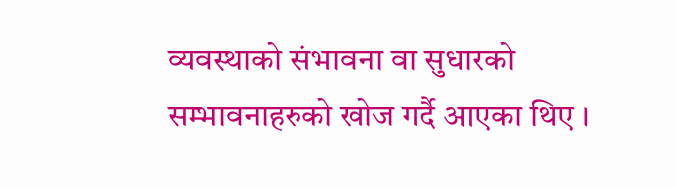व्यवस्थाको संभावना वा सुधारको सम्भावनाहरुको खोज गर्दै आएका थिए ।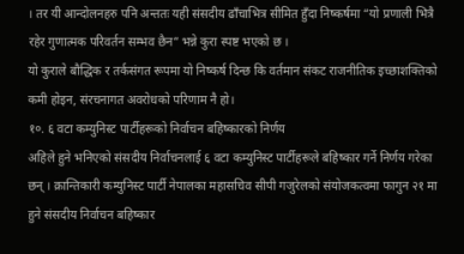। तर यी आन्दोलनहरु पनि अन्ततः यही संसदीय ढाँचाभित्र सीमित हुँदा निष्कर्षमा “यो प्रणाली भित्रै रहेर गुणात्मक परिवर्तन सम्भव छैन“ भन्ने कुरा स्पष्ट भएको छ ।
यो कुराले बौद्धिक र तर्कसंगत रूपमा यो निष्कर्ष दिन्छ कि वर्तमान संकट राजनीतिक इच्छाशक्तिको कमी होइन, संरचनागत अवरोधको परिणाम नै हो।
१०. ६ वटा कम्युनिस्ट पार्टीहरूको निर्वाचन बहिष्कारको निर्णय
अहिले हुने भनिएको संसदीय निर्वाचनलाई ६ वटा कम्युनिस्ट पार्टीहरूले बहिष्कार गर्ने निर्णय गरेका छन् । क्रान्तिकारी कम्युनिस्ट पार्टी नेपालका महासचिव सीपी गजुरेलको संयोजकत्वमा फागुन २१ मा हुने संसदीय निर्वाचन बहिष्कार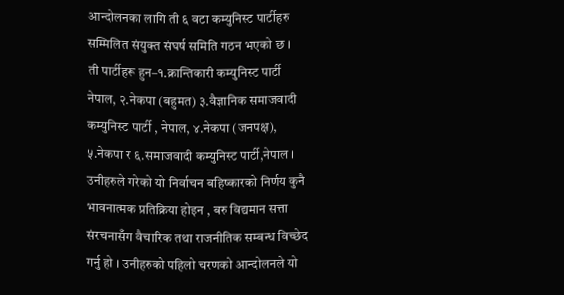आन्दोलनका लागि ती ६ वटा कम्युनिस्ट पार्टीहरु सम्मिलित संयुक्त संघर्ष समिति गठन भएको छ ।
ती पार्टीहरू हुन–१.क्रान्तिकारी कम्युनिस्ट पार्टी नेपाल, २.नेकपा (बहुमत) ३.वैज्ञानिक समाजवादी कम्युनिस्ट पार्टी , नेपाल, ४.नेकपा (जनपक्ष), ५.नेकपा र ६.समाजवादी कम्युनिस्ट पार्टी,नेपाल ।
उनीहरुले गरेको यो निर्वाचन बहिष्कारको निर्णय कुनै भावनात्मक प्रतिक्रिया होइन , बरु विद्यमान सत्ता संरचनासँग वैचारिक तथा राजनीतिक सम्बन्ध विच्छेद गर्नु हो । उनीहरुको पहिलो चरणको आन्दोलनले यो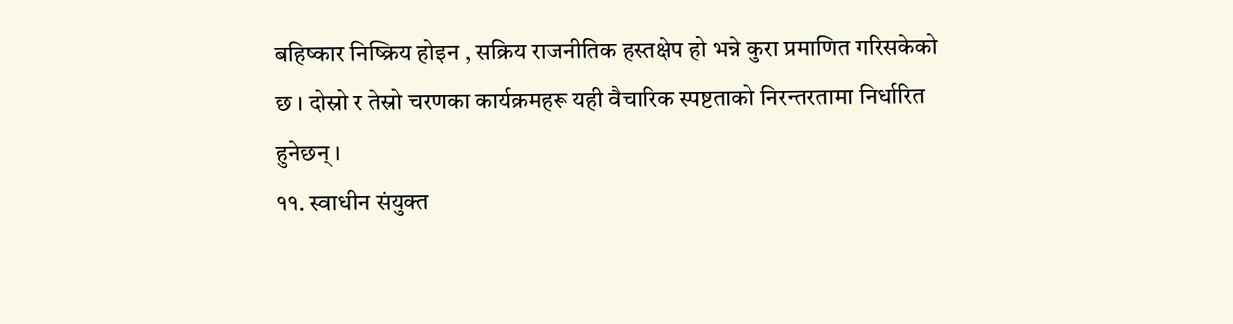बहिष्कार निष्क्रिय होइन , सक्रिय राजनीतिक हस्तक्षेप हो भन्ने कुरा प्रमाणित गरिसकेको छ । दोस्रो र तेस्रो चरणका कार्यक्रमहरू यही वैचारिक स्पष्टताको निरन्तरतामा निर्धारित हुनेछन् ।
११. स्वाधीन संयुक्त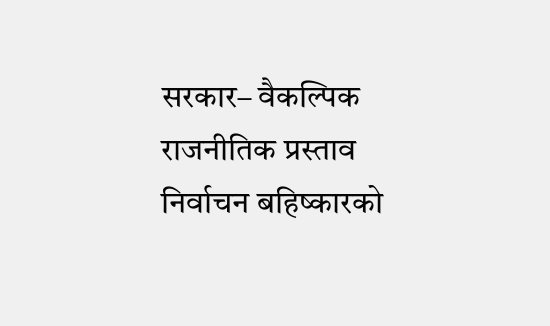सरकार– वैकल्पिक राजनीतिक प्रस्ताव
निर्वाचन बहिष्कारको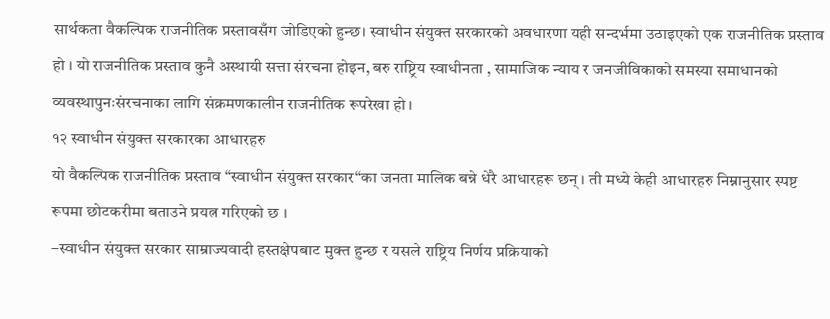सार्थकता वैकल्पिक राजनीतिक प्रस्तावसँग जोडिएको हुन्छ। स्वाधीन संयुक्त सरकारको अवधारणा यही सन्दर्भमा उठाइएको एक राजनीतिक प्रस्ताव हो । यो राजनीतिक प्रस्ताव कुनै अस्थायी सत्ता संरचना होइन, बरु राष्ट्रिय स्वाधीनता , सामाजिक न्याय र जनजीविकाको समस्या समाधानको व्यवस्थापुनःसंरचनाका लागि संक्रमणकालीन राजनीतिक रूपरेखा हो ।
१२ स्वाधीन संयुक्त सरकारका आधारहरु
यो वैकल्पिक राजनीतिक प्रस्ताव “स्वाधीन संयुक्त सरकार“का जनता मालिक बन्ने धेरै आधारहरू छन् । ती मध्ये केही आधारहरु निम्नानुसार स्पष्ट रूपमा छोटकरीमा बताउने प्रयत्न गरिएको छ ।
–स्वाधीन संयुक्त सरकार साम्राज्यवादी हस्तक्षेपबाट मुक्त हुन्छ र यसले राष्ट्रिय निर्णय प्रक्रियाको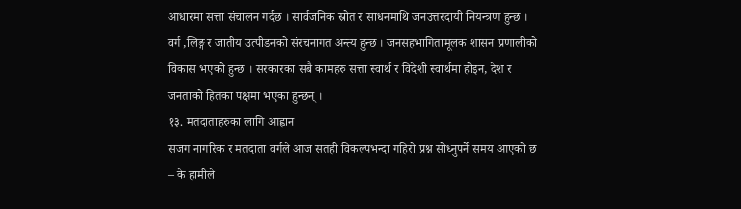आधारमा सत्ता संचालन गर्दछ । सार्वजनिक स्रोत र साधनमाथि जनउत्तरदायी नियन्त्रण हुन्छ । वर्ग ,लिङ्ग र जातीय उत्पीडनको संरचनागत अन्त्य हुन्छ । जनसहभागितामूलक शासन प्रणालीको विकास भएको हुन्छ । सरकारका सबै कामहरु सत्ता स्वार्थ र विदेशी स्वार्थमा होइन, देश र जनताको हितका पक्षमा भएका हुन्छन् ।
१३. मतदाताहरुका लागि आह्वान
सजग नागरिक र मतदाता वर्गले आज सतही विकल्पभन्दा गहिरो प्रश्न सोध्नुपर्ने समय आएको छ – के हामीले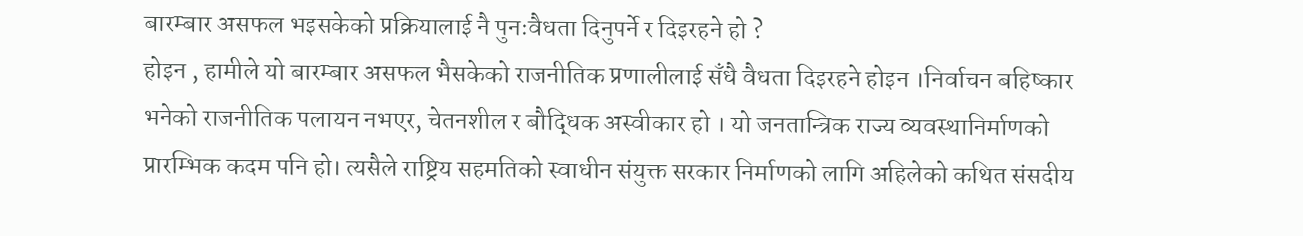बारम्बार असफल भइसकेको प्रक्रियालाई नै पुनःवैधता दिनुपर्ने र दिइरहने हो ?
होइन , हामीले यो बारम्बार असफल भैसकेको राजनीतिक प्रणालीलाई सँधै वैधता दिइरहने होइन ।निर्वाचन बहिष्कार भनेको राजनीतिक पलायन नभएर, चेतनशील र बौद्धिक अस्वीकार हो । यो जनतान्त्रिक राज्य व्यवस्थानिर्माणको प्रारम्भिक कदम पनि हो। त्यसैले राष्ट्रिय सहमतिको स्वाधीन संयुक्त सरकार निर्माणको लागि अहिलेको कथित संसदीय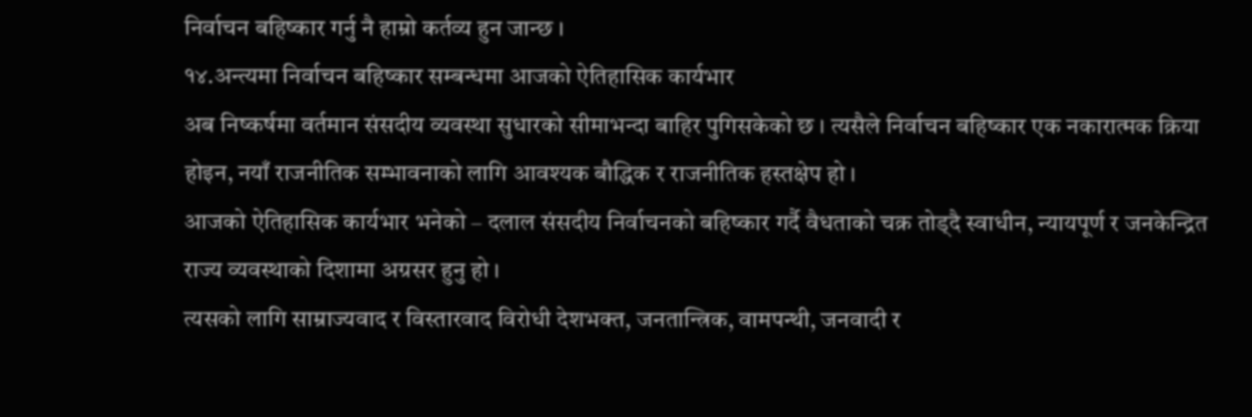निर्वाचन बहिष्कार गर्नु नै हाम्रो कर्तव्य हुन जान्छ ।
१४.अन्त्यमा निर्वाचन बहिष्कार सम्बन्धमा आजको ऐतिहासिक कार्यभार
अब निष्कर्षमा वर्तमान संसदीय व्यवस्था सुधारको सीमाभन्दा बाहिर पुगिसकेको छ । त्यसैले निर्वाचन बहिष्कार एक नकारात्मक क्रिया होइन, नयाँ राजनीतिक सम्भावनाको लागि आवश्यक बौद्धिक र राजनीतिक हस्तक्षेप हो ।
आजको ऐतिहासिक कार्यभार भनेको – दलाल संसदीय निर्वाचनको बहिष्कार गर्दै वैधताको चक्र तोड्दै स्वाधीन, न्यायपूर्ण र जनकेन्द्रित राज्य व्यवस्थाको दिशामा अग्रसर हुनु हो ।
त्यसको लागि साम्राज्यवाद र विस्तारवाद विरोधी देशभक्त, जनतान्त्रिक, वामपन्थी, जनवादी र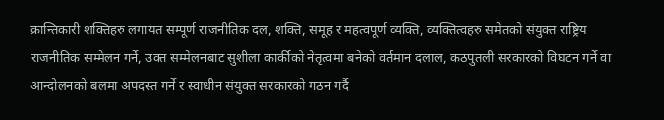क्रान्तिकारी शक्तिहरु लगायत सम्पूर्ण राजनीतिक दल, शक्ति, समूह र महत्वपूर्ण व्यक्ति, व्यक्तित्वहरु समेतको संयुक्त राष्ट्रिय राजनीतिक सम्मेलन गर्ने, उक्त सम्मेलनबाट सुशीला कार्कीको नेतृत्वमा बनेको वर्तमान दलाल, कठपुतली सरकारको विघटन गर्ने वा आन्दोलनको बलमा अपदस्त गर्ने र स्वाधीन संयुक्त सरकारको गठन गर्दै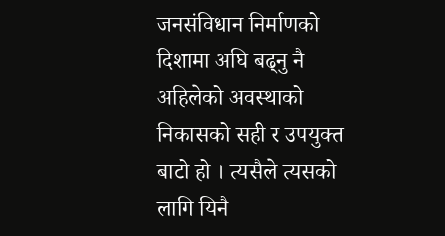जनसंविधान निर्माणको दिशामा अघि बढ्नु नै अहिलेको अवस्थाको निकासको सही र उपयुक्त बाटो हो । त्यसैले त्यसको लागि यिनै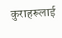कुराहरूलाई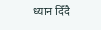ध्यान दिँदै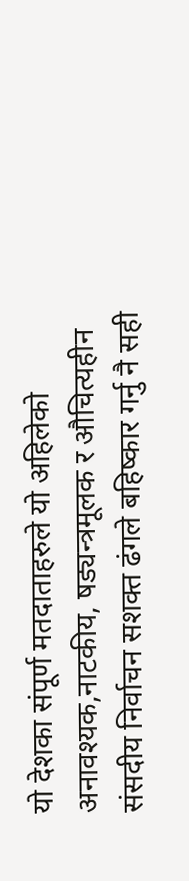यो देशका संपूर्ण मतदाताहरुले यो अहिलेको अनावश्यक,नाटकीय, षड्यन्त्रमूलक र औचित्यहीन संसदीय निर्वाचन सशक्त ढंगले बहिष्कार गर्नु नै सही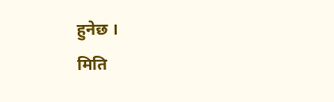हुनेछ ।
मिति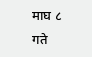माघ ८ गते